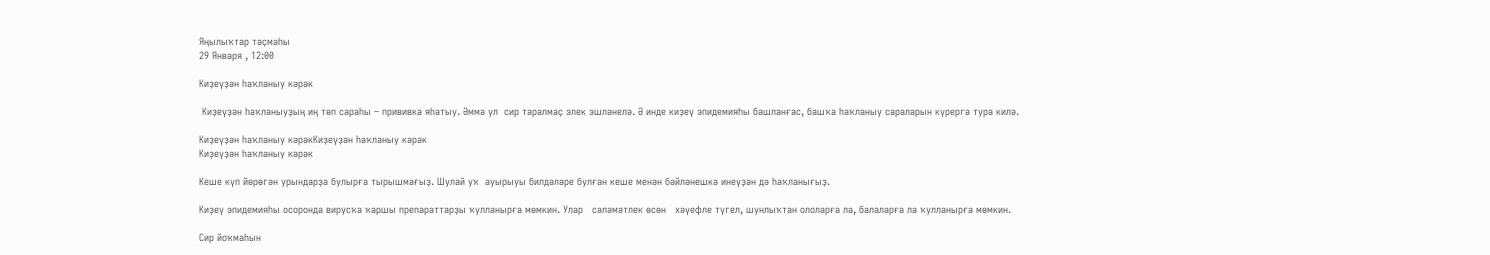Яңылыҡтар таҫмаһы
29 Января , 12:00

Киҙеүҙән һаҡланыу кәрәк

 Киҙеүҙән һаҡланыуҙың иң төп сараһы – прививка яһатыу. Әммә ул  сир таралмаҫ элек эшләнелә. Ә инде киҙеү эпидемияһы башланғас, башҡа һаҡланыу сараларын күрергә тура килә.

Киҙеүҙән һаҡланыу кәрәкКиҙеүҙән һаҡланыу кәрәк
Киҙеүҙән һаҡланыу кәрәк

Кеше күп йөрөгән урындарҙа булырға тырышмағыҙ. Шулай уҡ  ауырыуы билдәләре булған кеше менән бәйләнешкә инеүҙән дә һаҡланығыҙ.

Киҙеү эпидемияһы осоронда вирусҡа ҡаршы препараттарҙы ҡулланырға мөмкин. Улар   сәләмәтлек өсөн   хәүефле түгел, шунлыҡтан ололарға ла, балаларға ла ҡулланырға мөмкин.

Сир йоҡмаһын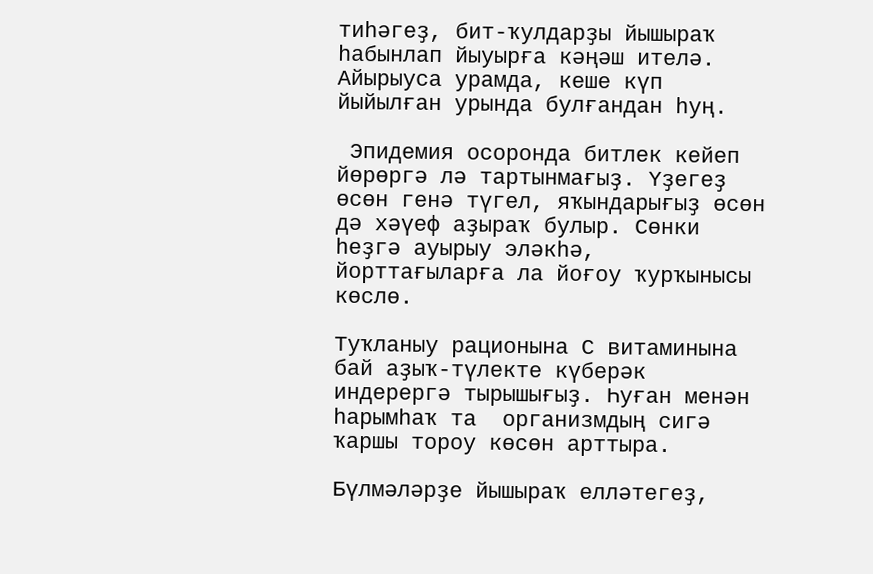тиһәгеҙ, бит-ҡулдарҙы йышыраҡ һабынлап йыуырға кәңәш ителә. Айырыуса урамда, кеше күп йыйылған урында булғандан һуң.

 Эпидемия осоронда битлек кейеп йөрөргә лә тартынмағыҙ. Үҙегеҙ өсөн генә түгел, яҡындарығыҙ өсөн дә хәүеф аҙыраҡ булыр. Сөнки һеҙгә ауырыу эләкһә, йорттағыларға ла йоғоу ҡурҡынысы көслө.

Туҡланыу рационына С витаминына бай аҙыҡ-түлекте күберәк индерергә тырышығыҙ. Һуған менән һарымһаҡ та  организмдың сигә ҡаршы тороу көсөн арттыра.

Бүлмәләрҙе йышыраҡ елләтегеҙ,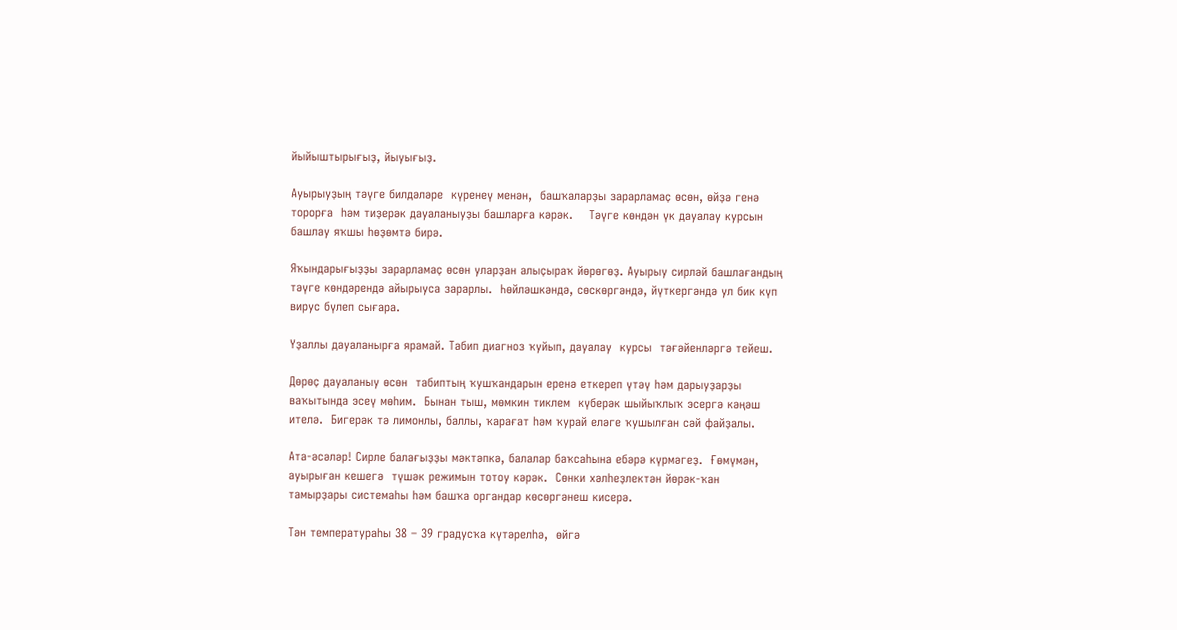йыйыштырығыҙ, йыуығыҙ.

Ауырыуҙың тәүге билдәләре  күренеү менән,  башҡаларҙы зарарламаҫ өсөн, өйҙә генә торорға  һәм тиҙерәк дауаланыуҙы башларға кәрәк.    Тәүге көндән үк дауалау курсын башлау яҡшы һөҙөмтә бирә.

Яҡындарығыҙҙы зарарламаҫ өсөн уларҙан алыҫыраҡ йөрөгөҙ. Ауырыу сирләй башлағандың тәүге көндәрендә айырыуса зарарлы.  Һөйләшкәндә, сөскөргәндә, йүткергәндә ул бик күп вирус бүлеп сығара.

Үҙаллы дауаланырға ярамай. Табип диагноз ҡуйып, дауалау  курсы  тәғәйенләргә тейеш.

Дөрөҫ дауаланыу өсөн  табиптың ҡушҡандарын еренә еткереп үтәү һәм дарыуҙарҙы ваҡытында эсеү мөһим.  Бынан тыш, мөмкин тиклем  күберәк шыйыҡлыҡ эсергә кәңәш ителә.  Бигерәк тә лимонлы, баллы, ҡарағат һәм ҡурай еләге ҡушылған сәй файҙалы.

Ата-әсәләр! Сирле балағыҙҙы мәктәпкә, балалар баҡсаһына ебәрә күрмәгеҙ.  Ғөмүмән, ауырыған кешегә  түшәк режимын тотоу кәрәк.  Сөнки хәлһеҙлектән йөрәк-ҡан тамырҙары системаһы һәм башҡа органдар көсөргәнеш кисерә.

Тән температураһы 38 – 39 градусҡа күтәрелһә,  өйгә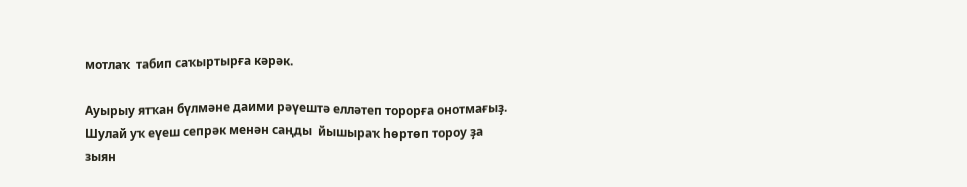мотлаҡ  табип саҡыртырға кәрәк.

Ауырыу ятҡан бүлмәне даими рәүештә елләтеп торорға онотмағыҙ. Шулай уҡ еүеш сепрәк менән саңды  йышыраҡ һөртөп тороу ҙа зыян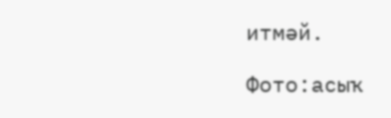итмәй.

Фото:асыҡ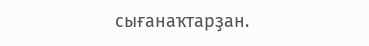сығанаҡтарҙан.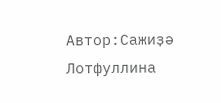Автор:Сажиҙә Лотфуллина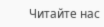Читайте нас